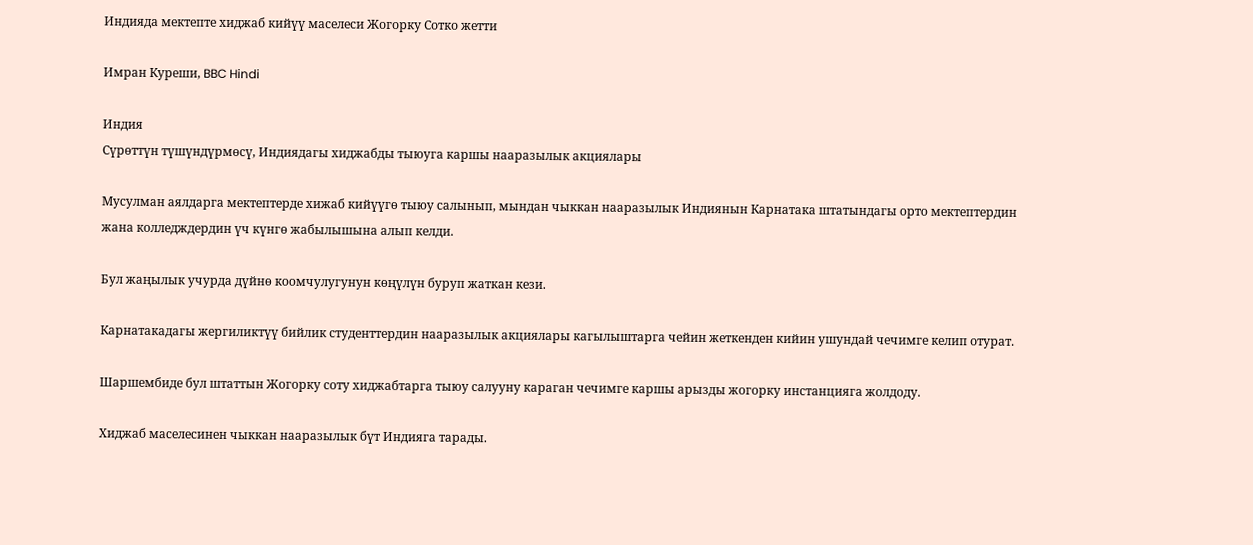Индияда мектепте хиджаб кийүү маселеси Жогорку Сотко жетти

Имран Куреши, BBC Hindi

Индия
Сүрөттүн түшүндүрмөсү, Индиядагы хиджабды тыюуга каршы нааразылык акциялары

Мусулман аялдарга мектептерде хижаб кийүүгө тыюу салынып, мындан чыккан нааразылык Индиянын Карнатака штатындагы орто мектептердин жана колледждердин үч күнгө жабылышына алып келди.

Бул жаңылык учурда дүйнө коомчулугунун көңүлүн буруп жаткан кези.

Карнатакадагы жергиликтүү бийлик студенттердин нааразылык акциялары кагылыштарга чейин жеткенден кийин ушундай чечимге келип отурат.

Шаршембиде бул штаттын Жогорку соту хиджабтарга тыюу салууну караган чечимге каршы арызды жогорку инстанцияга жолдоду.

Хиджаб маселесинен чыккан нааразылык бүт Индияга тарады.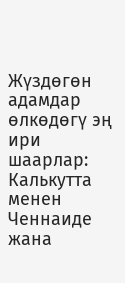Жүздөгөн адамдар өлкөдөгү эң ири шаарлар: Калькутта менен Ченнаиде жана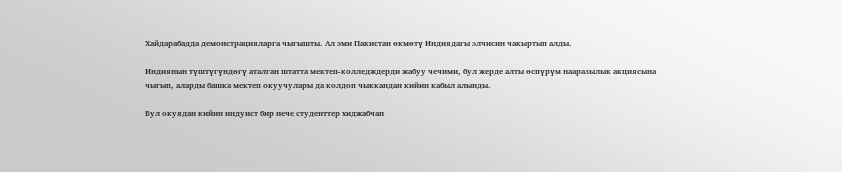Хайдарабадда демонстрацияларга чыгышты. Ал эми Пакистан өкмөтү Индиядагы элчисин чакыртып алды.

Индиянын түштүгүндөгү аталган штатта мектеп-колледждерди жабуу чечими, бул жерде алты өспүрүм нааразылык акциясына чыгып, аларды башка мектеп окуучулары да колдоп чыккандан кийин кабыл алынды.

Бул окуядан кийин индуист бир нече студенттер хиджабчан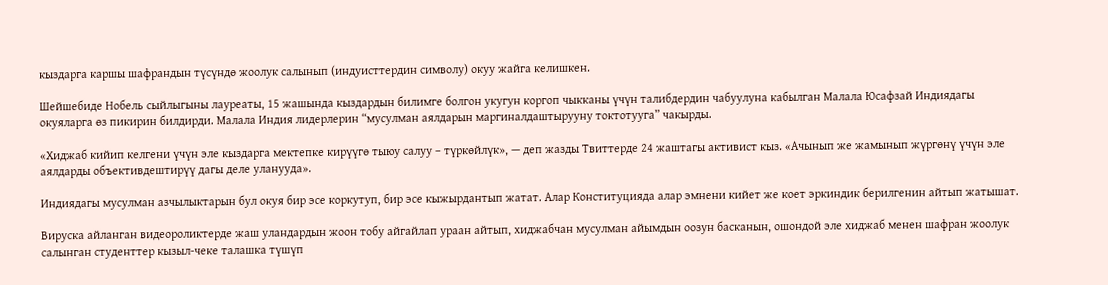кыздарга каршы шафрандын түсүндө жоолук салынып (индуисттердин символу) окуу жайга келишкен.

Шейшебиде Нобель сыйлыгыны лауреаты, 15 жашында кыздардын билимге болгон укугун коргоп чыкканы үчүн талибдердин чабуулуна кабылган Малала Юсафзай Индиядагы окуяларга өз пикирин билдирди. Малала Индия лидерлерин “мусулман аялдарын маргиналдаштырууну токтотууга” чакырды.

«Хиджаб кийип келгени үчүн эле кыздарга мектепке кирүүгө тыюу салуу – түркөйлүк», — деп жазды Твиттерде 24 жаштагы активист кыз. «Ачынып же жамынып жүргөнү үчүн эле аялдарды объективдештирүү дагы деле уланууда».

Индиядагы мусулман азчылыктарын бул окуя бир эсе коркутуп, бир эсе кыжырдантып жатат. Алар Конституцияда алар эмнени кийет же коет эркиндик берилгенин айтып жатышат.

Вируска айланган видеороликтерде жаш уландардын жоон тобу айгайлап ураан айтып, хиджабчан мусулман айымдын оозун басканын, ошондой эле хиджаб менен шафран жоолук салынган студенттер кызыл-чеке талашка түшүп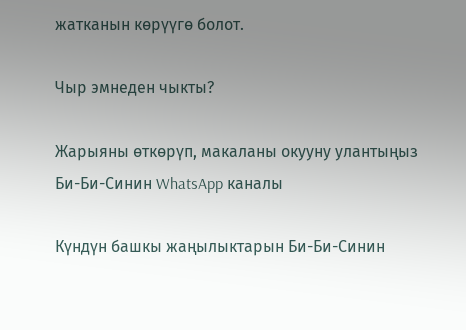жатканын көрүүгө болот.

Чыр эмнеден чыкты?

Жарыяны өткөрүп, макаланы окууну улантыңыз
Би-Би-Синин WhatsApp каналы

Күндүн башкы жаңылыктарын Би-Би-Синин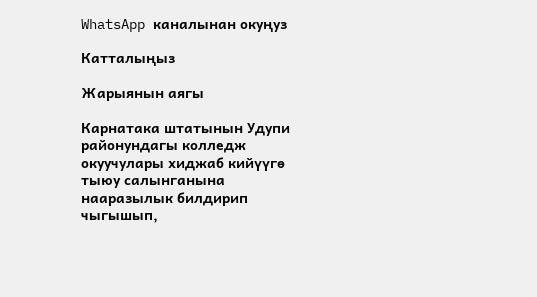WhatsApp каналынан окуңуз

Катталыңыз

Жарыянын аягы

Карнатака штатынын Удупи районундагы колледж окуучулары хиджаб кийүүгө тыюу салынганына нааразылык билдирип чыгышып,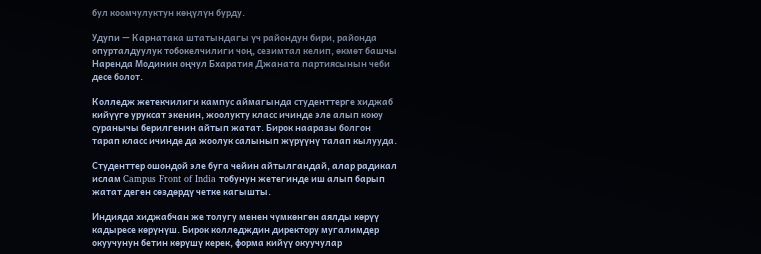бул коомчулуктун көңүлүн бурду.

Удупи — Карнатака штатындагы үч райондун бири, районда опурталдуулук тобокелчилиги чоң, сезимтал келип, өкмөт башчы Наренда Модинин оңчул Бхаратия Джаната партиясынын чеби десе болот.

Колледж жетекчилиги кампус аймагында студенттерге хиджаб кийүүгө уруксат экенин, жоолукту класс ичинде эле алып коюу суранычы берилгенин айтып жатат. Бирок нааразы болгон тарап класс ичинде да жоолук салынып жүрүүнү талап кылууда.

Студенттер ошондой эле буга чейин айтылгандай, алар радикал ислам Campus Front of India тобунун жетегинде иш алып барып жатат деген сөздөрдү четке кагышты.

Индияда хиджабчан же толугу менен чүмкөнгөн аялды көрүү кадыресе көрүнүш. Бирок колледждин директору мугалимдер окуучунун бетин көрүшү керек, форма кийүү окуучулар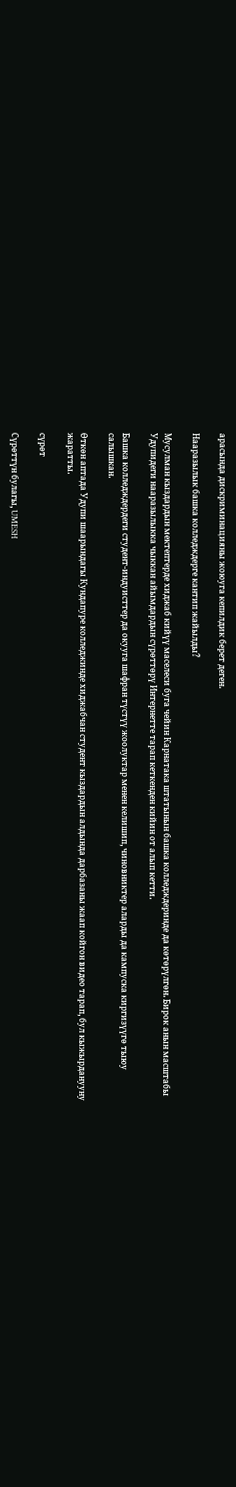арасында дискриминацияны жоюуга кепилдик берет деген.

Нааразылык башка колледждерге кантип жайылды?

Мусулман кыздардын мектептерде хиджаб кийүү маселеси буга чейин Карнатака штатынын башка колледждеринде да көтөрүлгөн. Бирок анын масштабы Удупидеги нааразылыкка чыккан айымдардын сүрөттөрү Интернетте тарап кеткенден кийин от алып кетти.

Башка колледждердеги студент-индуисттер да окууга шафран түстүү жоолуктар менен келишип, чиновниктер аларды да кампуска киргизүүгө тыюу салышкан.

Өткөн аптада Удупи шаарындагы Кундапуре колледжинде хиджабчан студент кыздардын алдында дарбазаны жаап койгон видео тарап, бул кыжырданууну жаратты.

сүрөт

Сүрөттүн булагы, UMESH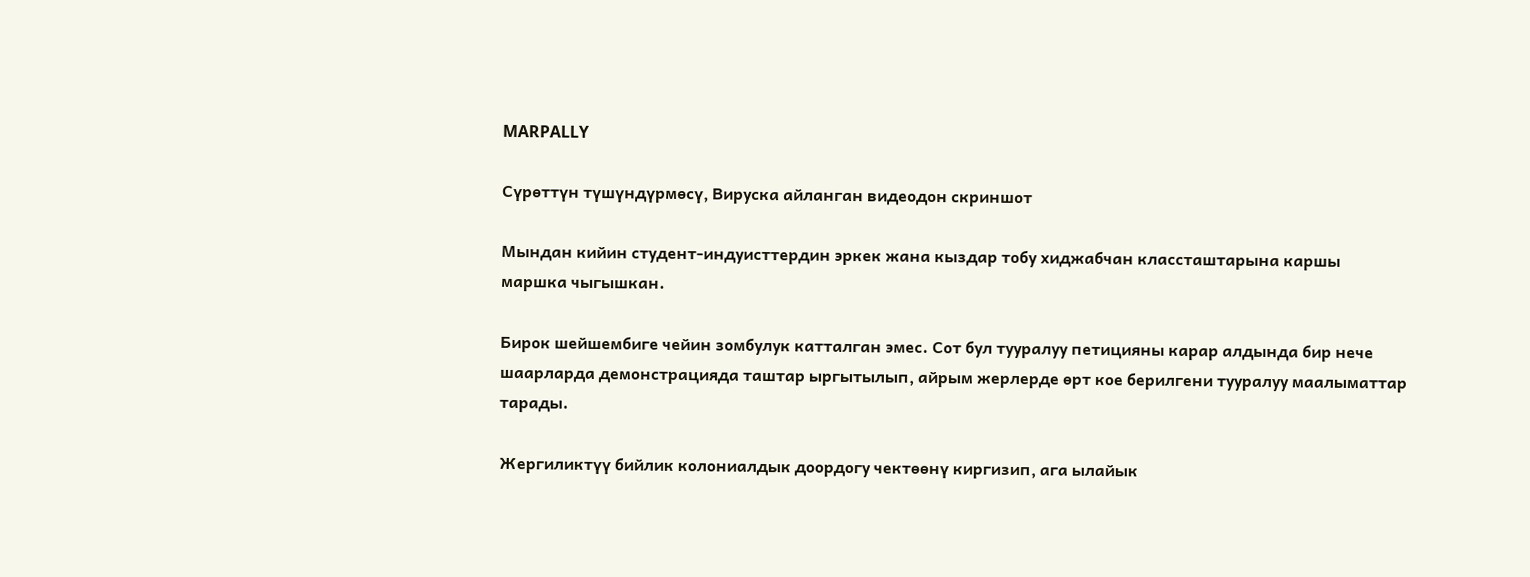MARPALLY

Сүрөттүн түшүндүрмөсү, Вируска айланган видеодон скриншот

Мындан кийин студент-индуисттердин эркек жана кыздар тобу хиджабчан классташтарына каршы маршка чыгышкан.

Бирок шейшембиге чейин зомбулук катталган эмес. Сот бул тууралуу петицияны карар алдында бир нече шаарларда демонстрацияда таштар ыргытылып, айрым жерлерде өрт кое берилгени тууралуу маалыматтар тарады.

Жергиликтүү бийлик колониалдык доордогу чектөөнү киргизип, ага ылайык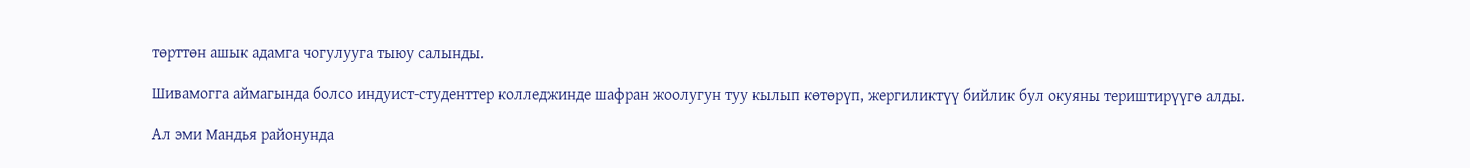төрттөн ашык адамга чогулууга тыюу салынды.

Шивамогга аймагында болсо индуист-студенттер колледжинде шафран жоолугун туу кылып көтөрүп, жергиликтүү бийлик бул окуяны териштирүүгө алды.

Ал эми Мандья районунда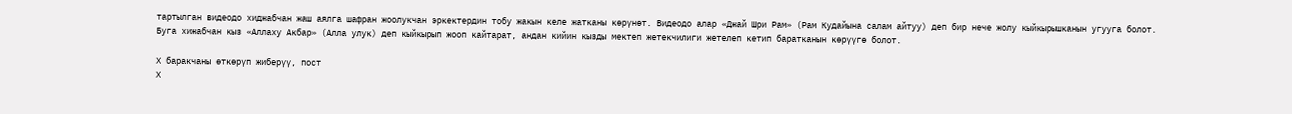тартылган видеодо хиджабчан жаш аялга шафран жоолукчан эркектердин тобу жакын келе жатканы көрүнөт. Видеодо алар «Джай Шри Рам» (Рам Кудайына салам айтуу) деп бир нече жолу кыйкырышканын угууга болот. Буга хижабчан кыз «Аллаху Акбар» (Алла улук) деп кыйкырып жооп кайтарат, андан кийин кызды мектеп жетекчилиги жетелеп кетип баратканын көрүүгө болот.

X баракчаны өткөрүп жиберүү, пост
X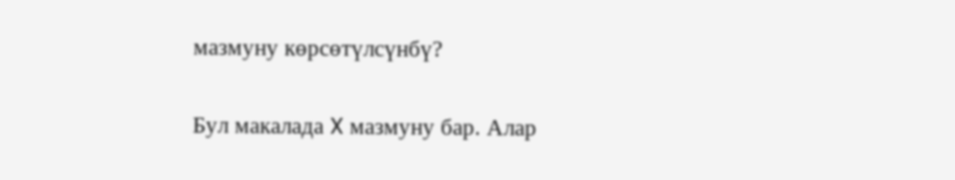мазмуну көрсөтүлсүнбү?

Бул макалада X мазмуну бар. Алар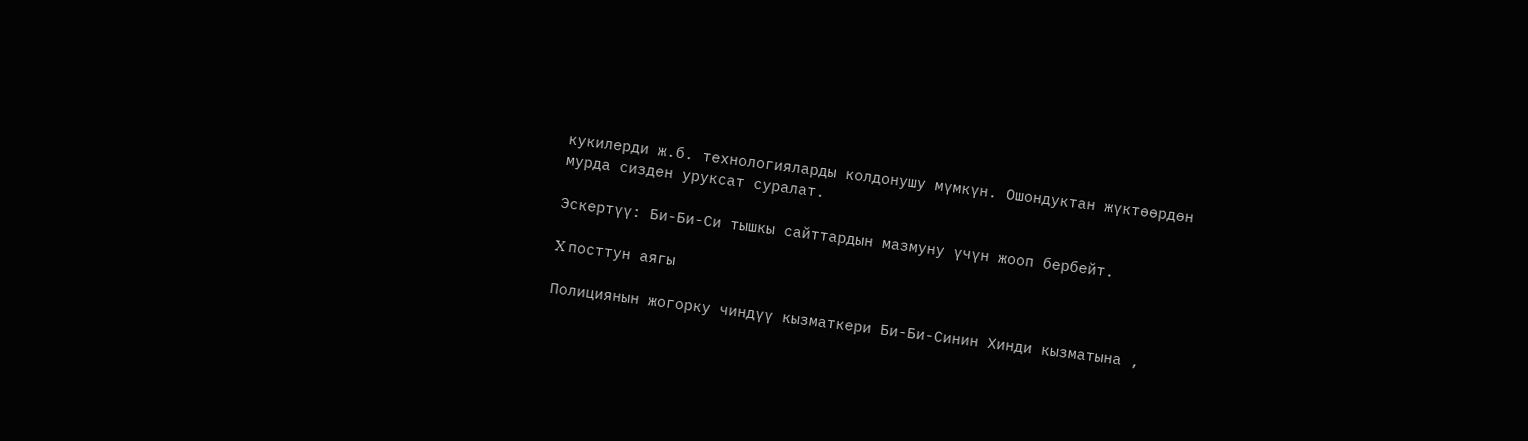кукилерди ж.б. технологияларды колдонушу мүмкүн. Ошондуктан жүктөөрдөн мурда сизден уруксат суралат.

Эскертүү: Би-Би-Си тышкы сайттардын мазмуну үчүн жооп бербейт.

X посттун аягы

Полициянын жогорку чиндүү кызматкери Би-Би-Синин Хинди кызматына ,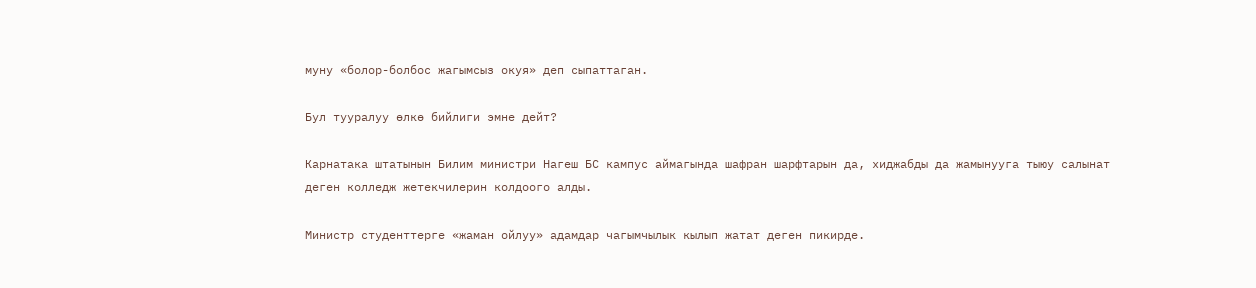муну «болор-болбос жагымсыз окуя» деп сыпаттаган.

Бул тууралуу өлкө бийлиги эмне дейт?

Карнатака штатынын Билим министри Нагеш БС кампус аймагында шафран шарфтарын да, хиджабды да жамынууга тыюу салынат деген колледж жетекчилерин колдоого алды.

Министр студенттерге «жаман ойлуу» адамдар чагымчылык кылып жатат деген пикирде.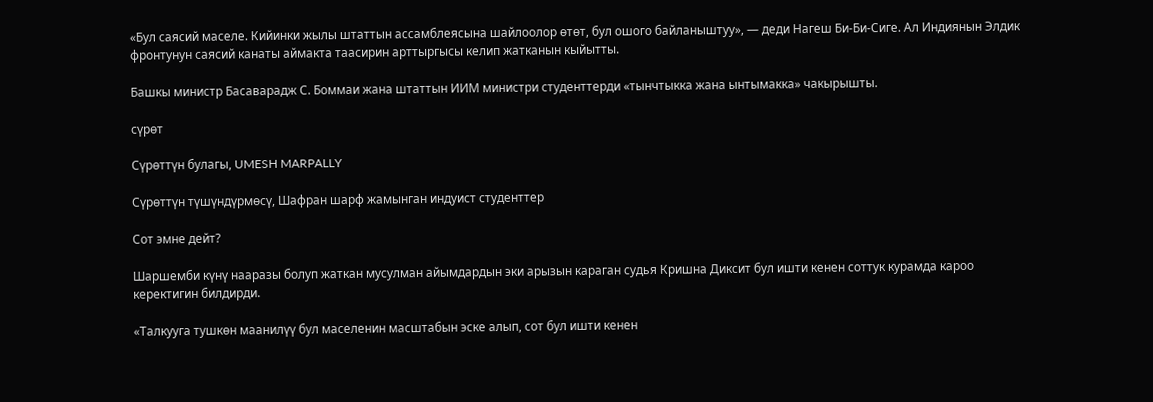«Бул саясий маселе. Кийинки жылы штаттын ассамблеясына шайлоолор өтөт, бул ошого байланыштуу», — деди Нагеш Би-Би-Сиге. Ал Индиянын Элдик фронтунун саясий канаты аймакта таасирин арттыргысы келип жатканын кыйытты.

Башкы министр Басаварадж С. Боммаи жана штаттын ИИМ министри студенттерди «тынчтыкка жана ынтымакка» чакырышты.

сүрөт

Сүрөттүн булагы, UMESH MARPALLY

Сүрөттүн түшүндүрмөсү, Шафран шарф жамынган индуист студенттер

Сот эмне дейт?

Шаршемби күнү нааразы болуп жаткан мусулман айымдардын эки арызын караган судья Кришна Диксит бул ишти кенен соттук курамда кароо керектигин билдирди.

«Талкууга тушкөн маанилүү бул маселенин масштабын эске алып, сот бул ишти кенен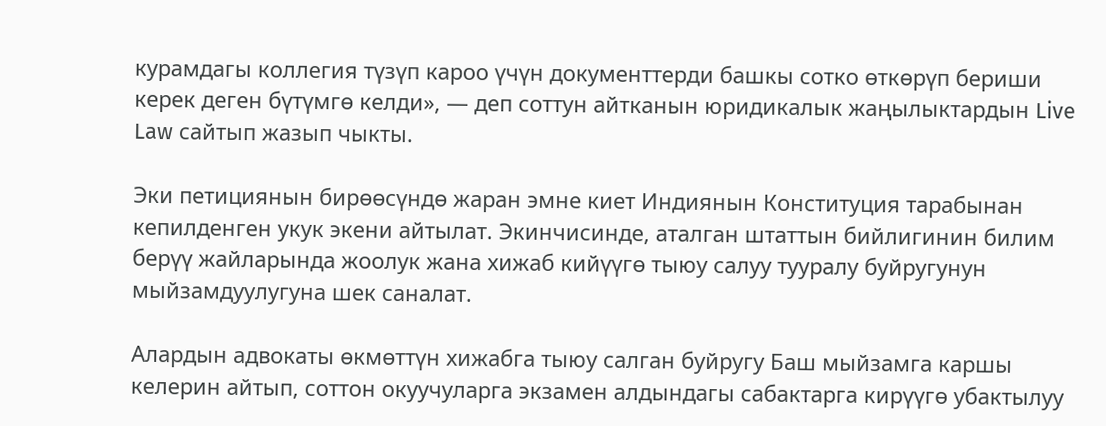курамдагы коллегия түзүп кароо үчүн документтерди башкы сотко өткөрүп бериши керек деген бүтүмгө келди», — деп соттун айтканын юридикалык жаңылыктардын Live Law сайтып жазып чыкты.

Эки петициянын бирөөсүндө жаран эмне киет Индиянын Конституция тарабынан кепилденген укук экени айтылат. Экинчисинде, аталган штаттын бийлигинин билим берүү жайларында жоолук жана хижаб кийүүгө тыюу салуу тууралу буйругунун мыйзамдуулугуна шек саналат.

Алардын адвокаты өкмөттүн хижабга тыюу салган буйругу Баш мыйзамга каршы келерин айтып, соттон окуучуларга экзамен алдындагы сабактарга кирүүгө убактылуу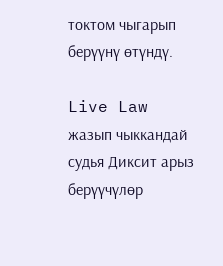токтом чыгарып берүүнү өтүндү.

Live Law жазып чыккандай судья Диксит арыз берүүчүлөр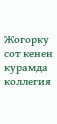Жогорку сот кенен курамда коллегия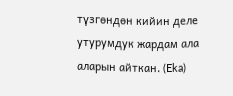түзгөндөн кийин деле утурумдук жардам ала аларын айткан. (Eka)